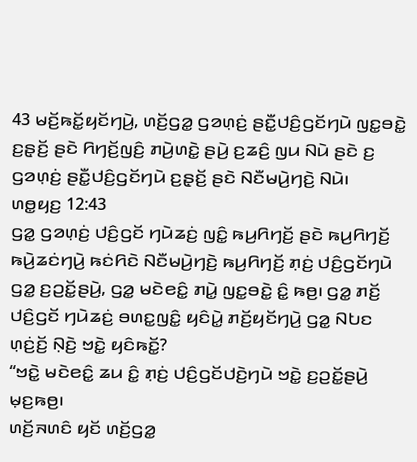43 ꤗꤢꤩ꤬ꤒꤢꤩ꤭ꤟꤢꤩꤚꤣꤧ꤬, ꤛꤢꤩ꤬ꤞꤤ꤭ ꤞꤤꤛ꤫ꤢꤦ꤬ ꤔꤢꤪ꤭ꤓꤢꤨ꤬ꤞꤢꤩꤚꤣꤧ ꤜꤢ꤭ꤋꤢꤧ꤭ ꤢ꤬ꤔ꤫ꤢꤩ꤬ ꤔꤢꤧ ꤖꤚꤢꤩ꤬ꤜꤢꤨ꤬ ꤊꤣꤧ꤬ꤛꤢꤧ꤭ ꤔꤣꤧ꤬ ꤢ꤬ꤘꤢꤨ꤬ ꤜꤣ ꤡꤣꤧ ꤔꤢꤧ ꤢ꤬ ꤞꤤꤛ꤫ꤢꤦ꤬ ꤔꤢꤪ꤭ꤓꤢꤨ꤬ꤞꤢꤩꤚꤣꤧ ꤢ꤬ꤔ꤫ꤢꤩ꤬ ꤔꤢꤧ ꤡꤢꤪꤗꤣꤧ꤬ꤚꤢꤧ꤬ ꤡꤣꤧ꤯
ꤛꤥ꤭ꤟꤢ꤬ 12:43
ꤞꤤ꤭ ꤞꤤꤛ꤫ꤢꤦ꤬ ꤓꤢꤨ꤬ꤞꤢꤩ ꤚꤣꤧꤘꤢꤦ꤬ ꤜꤢꤨ꤭ ꤒꤣ꤬ꤖꤚꤢꤩ꤬ ꤔꤢꤧ ꤒꤣ꤬ꤖꤚꤢꤩ꤬ ꤒꤣꤧ꤬ꤘꤢꤦꤚꤣꤧ꤬ ꤒꤢꤦꤖꤢꤧ ꤡꤢꤪꤗꤣꤧ꤬ꤚꤢꤧ꤬ ꤒꤣ꤬ꤖꤚꤢꤩ꤬ ꤊ꤫ꤢꤦ꤬ ꤓꤢꤨ꤬ꤞꤢꤩꤚꤣꤧ ꤞꤤ꤭ ꤢ꤬ꤑꤢꤩ꤭ꤔꤣꤧ꤬, ꤞꤤ꤭ ꤗꤢꤧꤕꤢꤨ꤭ ꤊꤣꤧ꤭ ꤜꤢ꤭ꤋꤢꤧ꤭ ꤢꤨ꤭ ꤒꤥ꤬꤯ ꤞꤤ꤭ ꤊꤢꤩ꤬ ꤓꤢꤨ꤬ꤞꤢꤩ ꤚꤣꤧꤘꤢꤦ꤬ ꤋꤛꤢ꤭ꤜꤢꤨ꤭ ꤟꤢꤨꤣꤧ꤭ ꤊꤢꤩ꤬ꤟꤢꤩꤚꤣꤧ꤬ ꤞꤤ꤭ ꤡꤝꤢ ꤛ꤫ꤢꤦ꤬ꤢꤩ꤬ ꤡ꤫ꤢꤧ꤬ ꤠꤢꤧ꤭ ꤟꤢꤨꤒꤢꤩ꤭?
“ꤠꤢꤧ꤭ ꤗꤢꤧꤕꤢꤨ꤭ ꤘꤣ ꤢꤨ꤭ ꤊ꤫ꤢꤦ꤬ ꤓꤢꤨ꤬ꤞꤢꤩꤓꤢꤧ꤬ꤚꤣꤧ ꤠꤢꤧ꤭ ꤢ꤬ꤑꤢꤩ꤭ꤔꤣꤧ꤬ ꤗ꤫ꤢ꤬ꤒꤥ꤬꤯
ꤛꤢꤩ꤬ꤏꤛꤢꤨ ꤟꤢꤩ ꤛꤢꤩ꤬ꤞꤤ꤭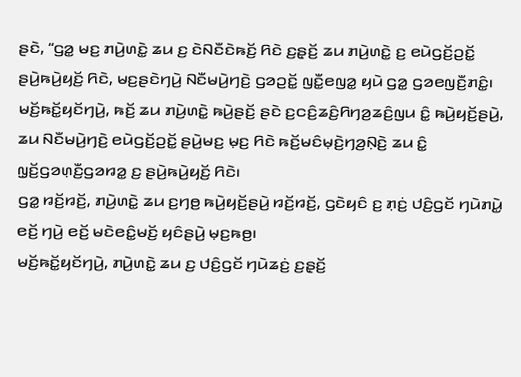ꤔꤢꤧ, “ꤞꤤ꤭ ꤗꤢ꤬ ꤊꤣꤧ꤬ꤛꤢꤧ꤭ ꤘꤣ ꤢ꤬ ꤢꤧꤡꤢꤪꤢꤧꤒꤢꤩ꤬ ꤖꤢꤧ ꤢ꤬ꤔ꤫ꤢꤩ꤬ ꤘꤣ ꤊꤣꤧ꤬ꤛꤢꤧ꤭ ꤢ꤬ ꤕꤣꤧꤞꤢꤩ꤬ꤑꤢꤩ꤭ ꤔꤣꤧ꤬ꤒꤣꤧ꤬ꤟꤢꤩ꤬ ꤖꤢꤧ, ꤗꤢ꤬ꤔꤢꤧꤚꤣꤧ꤬ ꤡꤢꤪꤗꤣꤧ꤬ꤚꤢꤧ꤬ ꤞꤤꤑꤢꤩ꤭ ꤜꤢꤪ꤭ꤕꤜꤤ꤭ ꤟꤣꤧ ꤞꤤ꤭ ꤞꤤꤕꤜꤢꤪ꤬ꤊꤢꤨ꤭꤯ ꤗꤢꤩ꤬ꤒꤢꤩ꤭ꤟꤢꤩꤚꤣꤧ꤬, ꤒꤢꤩ꤬ ꤘꤣ ꤊꤣꤧ꤬ꤛꤢꤧ꤭ ꤒꤣꤧ꤬ꤔꤢꤩ꤬ ꤔꤢꤧ ꤢ꤬ꤍꤢꤨ꤬ꤘꤢꤨ꤬ꤖꤚꤤ꤬ꤘꤢꤨ꤬ꤜꤣ ꤢꤨ꤭ ꤒꤣꤧ꤬ꤟꤢꤩ꤬ꤔꤣꤧ꤬, ꤘꤣ ꤡꤢꤪꤗꤣꤧ꤬ꤚꤢꤧ꤬ ꤕꤣꤧꤞꤢꤩ꤬ꤑꤢꤩ꤭ ꤔꤣꤧ꤬ꤗꤢ꤬ ꤗ꤫ꤢ꤬ ꤖꤢꤧ ꤒꤢꤩ꤬ꤗꤢꤨꤗ꤫ꤢꤧ꤬ꤚꤤ꤬ꤡ꤫ꤢꤧ꤬ ꤘꤣ ꤢꤨ꤭ ꤜ꤫ꤢꤩ꤬ꤞꤤꤛ꤫ꤢꤪ꤬ꤞꤤꤙꤤ꤭ ꤢ꤬ ꤔꤣꤧ꤬ꤒꤣꤧ꤬ꤟꤢꤩ꤬ ꤖꤢꤧ꤯
ꤞꤤ꤭ ꤙꤢꤩ꤬ꤙꤢꤩ꤬, ꤊꤣꤧ꤬ꤛꤢꤧ꤭ ꤘꤣ ꤢ꤬ꤚꤥ꤬ ꤒꤣꤧ꤬ꤟꤢꤩ꤬ꤔꤣꤧ꤬ ꤙꤢꤩ꤬ꤙꤢꤩ꤬, ꤞꤢꤧꤟꤢꤨ ꤢ꤬ ꤊ꤫ꤢꤦ꤬ ꤓꤢꤨ꤬ꤞꤢꤩ ꤚꤣꤧꤊꤣꤧ꤭ ꤕꤢꤩ꤬ ꤚꤣꤧ꤬ ꤕꤢꤩ꤬ ꤗꤢꤧꤕꤢꤨ꤭ꤗꤢꤩ꤬ ꤟꤢꤨꤔꤣꤧ꤬ ꤗ꤫ꤢ꤬ꤒꤥ꤬꤯
ꤗꤢꤩ꤬ꤒꤢꤩ꤭ꤟꤢꤩꤚꤣꤧ꤬, ꤊꤣꤧ꤬ꤛꤢꤧ꤭ ꤘꤣ ꤢ꤬ ꤓꤢꤨ꤬ꤞꤢꤩ ꤚꤣꤧꤘꤢꤦ꤬ ꤢ꤬ꤔ꤫ꤢꤩ꤬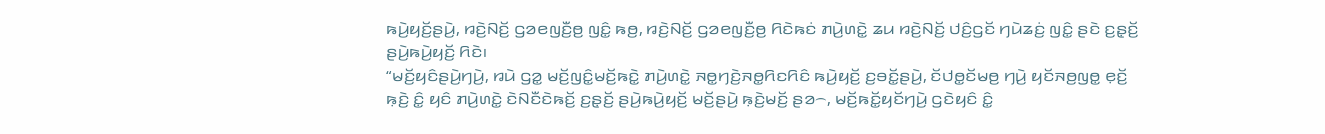ꤒꤣꤧ꤬ꤟꤢꤩ꤬ꤔꤣꤧ꤬, ꤙꤢꤧ꤬ꤡꤢꤩ꤬ ꤞꤤꤕꤜꤢꤪ꤬ꤥ꤬ ꤜꤢꤨ꤭ ꤒꤥ꤬, ꤙꤢꤧ꤬ꤡꤢꤩ꤬ ꤞꤤꤕꤜꤢꤪ꤬ꤥ꤬ ꤖꤢꤧꤒꤢꤦ ꤊꤣꤧ꤬ꤛꤢꤧ꤭ ꤘꤣ ꤙꤢꤧ꤬ꤡꤢꤩ꤬ ꤓꤢꤨ꤬ꤞꤢꤩ ꤚꤣꤧꤘꤢꤦ꤬ ꤜꤢꤨ꤭ ꤔꤢꤧ ꤢ꤬ꤔ꤫ꤢꤩ꤬ ꤔꤣꤧ꤬ꤒꤣꤧ꤬ꤟꤢꤩ꤬ ꤖꤢꤧ꤯
“ꤗꤢꤩ꤬ꤟꤢꤨꤔꤣꤧ꤬ꤚꤣꤧ꤬, ꤙꤣꤧ ꤞꤤ꤭ ꤗꤢꤩ꤬ꤜꤢꤨ꤭ꤗꤢꤩ꤬ꤒꤢꤧ꤭ ꤊꤣꤧ꤬ꤛꤢꤧ꤭ ꤏꤥ꤭ꤚꤢꤧ꤬ꤏꤥ꤭ꤖꤢꤖꤢꤨ ꤒꤣꤧ꤬ꤟꤢꤩ꤬ ꤢ꤬ꤋꤢꤩ꤭ꤔꤣꤧ꤬, ꤢꤩꤓꤥ꤭ꤢꤩꤗꤥ꤬ ꤚꤣꤧ꤬ ꤟꤢꤩꤏꤥ꤬ꤜꤥ꤭ ꤕ꤫ꤢꤩ꤬ ꤒ꤫ꤢꤧ꤬ ꤢꤨ꤭ ꤟꤢꤨ ꤊꤣꤧ꤬ꤛꤢꤧ꤭ ꤢꤧꤡꤢꤪꤢꤧꤒꤢꤩ꤬ ꤢ꤬ꤔ꤫ꤢꤩ꤬ ꤔꤣꤧ꤬ꤒꤣꤧ꤬ꤟꤢꤩ꤬ ꤗꤢꤩ꤬ꤔꤣꤧ꤬ ꤒ꤫ꤢꤧ꤬ꤗꤢꤩ꤬ ꤔꤤ꤮, ꤗꤢꤩ꤬ꤒꤢꤩ꤭ꤟꤢꤩꤚꤣꤧ꤬ ꤞꤢꤧꤟꤢꤨ ꤢꤨ꤭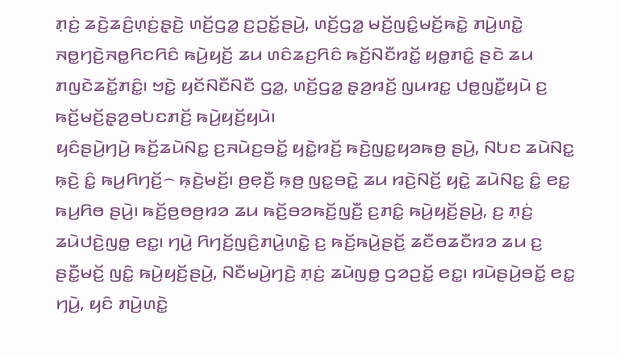ꤊ꤫ꤢꤦ꤬ ꤘꤢꤧ꤬ꤘꤢꤨ꤬ꤛ꤫ꤢꤦ꤬ꤔ꤫ꤢꤧ꤬ ꤛꤢꤩ꤬ꤞꤤ꤭ ꤢ꤬ꤑꤢꤩ꤭ꤔꤣꤧ꤬, ꤛꤢꤩ꤬ꤞꤤ꤭ ꤗꤢꤩ꤬ꤜꤢꤨ꤭ꤗꤢꤩ꤬ꤒꤢꤧ꤭ ꤊꤣꤧ꤬ꤛꤢꤧ꤭ ꤏꤥ꤭ꤚꤢꤧ꤬ꤏꤥ꤭ꤖꤢꤖꤢꤨ ꤒꤣꤧ꤬ꤟꤢꤩ꤬ ꤘꤣ ꤛꤢꤨꤘꤢ꤬ꤖꤢꤨ ꤒꤢꤩ꤬ꤡꤢꤪꤙꤢꤩ꤭ ꤟꤥ꤭ꤊꤢꤨ꤭ ꤔꤢꤧ ꤘꤣ ꤊꤜꤢꤧꤘꤢꤩ꤭ꤊꤢꤨ꤭꤯ ꤠꤢꤧ꤭ ꤟꤢꤩꤡꤢꤪꤡꤢꤪ ꤞꤤ꤭, ꤛꤢꤩ꤬ꤞꤤ꤭ ꤔ꤫ꤤ꤬ꤙꤢꤩ꤬ ꤜꤣꤙꤢ꤭ ꤓꤥ꤭ꤜꤢꤪ꤭ꤟꤣꤧ ꤢ꤬ ꤒꤢꤩ꤬ꤗꤢꤩ꤬ꤔ꤫ꤤ꤬ꤋꤝꤢꤊꤢꤩ꤬ ꤒꤣꤧ꤬ꤟꤢꤩ꤬ꤟꤣꤧ꤯
ꤟꤢꤨꤔꤣꤧ꤬ꤚꤣꤧ꤬ ꤒꤢꤩ꤬ꤘꤣꤧꤡꤢ꤭ ꤢ꤬ꤏꤣꤧꤢ꤬ꤋꤢꤩ꤭ ꤟꤢꤧ꤭ꤙꤢꤩ꤬ ꤒꤢꤧ꤬ꤜꤢ꤭ꤟꤤꤒꤥ꤬ ꤔꤣꤧ꤬, ꤡꤝꤢ ꤘꤣꤧꤡꤢ꤭ ꤒ꤫ꤢꤧ꤬ ꤢꤨ꤭ ꤒꤣ꤬ꤖꤚꤢꤩ꤬꤮ ꤒ꤫ꤢꤧ꤬ꤗꤢꤩ꤬꤯ ꤥ꤬ꤕ꤫ꤢꤪ꤬ ꤒ꤫ꤥ꤬ ꤜꤢ꤭ꤋꤢꤧ꤭ ꤘꤣ ꤙꤢꤧ꤬ꤡꤢꤩ꤬ ꤟꤢꤧ꤭ ꤘꤣꤧꤡꤢ꤭ ꤢꤨ꤭ ꤕꤢ꤭ ꤒꤣ꤬ꤖꤥ ꤔꤣꤧ꤬꤯ ꤒꤢꤩ꤬ꤥ꤬ꤥꤥ꤬ꤙꤤ ꤘꤣ ꤒꤢꤩ꤬ꤋꤤꤒꤢꤩ꤬ꤜꤢꤪ꤬ ꤢ꤬ꤊꤢꤨ꤭ ꤒꤣꤧ꤬ꤟꤢꤩ꤬ꤔꤣꤧ꤬, ꤢ꤬ ꤊ꤫ꤢꤦ꤬ ꤘꤣꤧꤓꤢꤧ꤬ꤜꤥ꤭ ꤕꤢ꤭꤯ ꤚꤣꤧ꤬ ꤖꤚꤢꤩ꤬ꤜꤢꤨ꤬ꤊꤣꤧ꤬ꤛꤢꤧ꤭ ꤢ꤬ ꤒꤢꤩ꤬ꤒꤣꤧ꤬ꤔꤢꤩ꤬ ꤘꤢꤪꤥꤘꤢꤪꤙꤤ ꤘꤣ ꤢ꤬ ꤔꤢꤪ꤭ꤗꤢꤩ꤬ ꤜꤢꤨ꤭ ꤒꤣꤧ꤬ꤟꤢꤩ꤬ꤔꤣꤧ꤬, ꤡꤢꤪꤗꤣꤧ꤬ꤚꤢꤧ꤬ ꤊ꤫ꤢꤦ꤬ ꤘꤣꤧꤜꤥ꤭ ꤞꤤꤑꤢꤩ꤭ ꤕꤢ꤭꤯ ꤙꤣꤧꤔꤣꤧ꤬ꤋꤢꤩ꤭ ꤕꤢ꤭ ꤚꤣꤧ꤬, ꤟꤢꤨ ꤊꤣꤧ꤬ꤛꤢꤧ꤭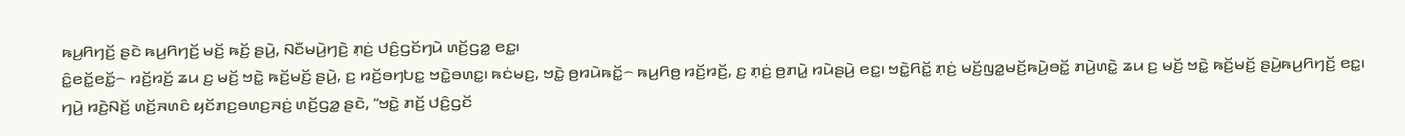ꤒꤣ꤬ꤖꤚꤢꤩ꤬ ꤔꤢꤧ ꤒꤣ꤬ꤖꤚꤢꤩ꤬ ꤗꤢꤩ꤬ ꤒꤢꤩ꤬ ꤔꤣꤧ꤬, ꤡꤢꤪꤗꤣꤧ꤬ꤚꤢꤧ꤬ ꤊ꤫ꤢꤦ꤬ ꤓꤢꤨ꤬ꤞꤢꤩꤚꤣꤧ ꤛꤢꤩ꤬ꤞꤤ꤭ ꤕꤢ꤭꤯
ꤢꤨ꤭ꤕꤢꤩ꤭ꤕꤢꤩ꤭꤮ ꤙꤢꤩ꤬ꤙꤢꤩ꤬ ꤘꤣ ꤢ꤬ ꤗꤢꤩ꤬ ꤠꤢꤧ꤭ ꤒꤢꤩ꤬ꤗꤢꤩ꤬ ꤔꤣꤧ꤬, ꤢ꤬ ꤙꤢꤩ꤬ꤋꤚꤝꤢ꤭ ꤠꤢꤧ꤭ꤋꤛꤢ꤭꤯ ꤒꤢꤦꤗꤢ꤬, ꤠꤢꤧ꤭ ꤥ꤬ꤙꤣꤧꤒꤢꤩ꤭꤮ ꤒꤣ꤬ꤖꤥ꤬ ꤙꤢꤩ꤬ꤙꤢꤩ꤬, ꤢ꤬ ꤊ꤫ꤢꤦ꤬ ꤥ꤬ꤊꤣꤧ꤭ ꤙꤣꤧꤔꤣꤧ꤬ ꤕꤢ꤭꤯ ꤠꤢꤧ꤭ꤖꤢꤩ꤭ ꤊ꤫ꤢꤦ꤬ ꤗꤢꤩ꤬ꤜꤤ꤭ꤗꤢꤩ꤬ꤒꤣꤧ꤬ꤋꤢꤩ꤭ ꤊꤣꤧ꤬ꤛꤢꤧ꤭ ꤘꤣ ꤢ꤬ ꤗꤢꤩ꤬ ꤠꤢꤧ꤭ ꤒꤢꤩ꤬ꤗꤢꤩ꤬ ꤔꤣꤧ꤬ꤒꤣ꤬ꤖꤚꤢꤩ꤬ ꤕꤢ꤭꤯
ꤚꤣꤧ꤬ ꤙꤢꤧ꤬ꤡꤢꤩ꤬ ꤛꤢꤩ꤬ꤏꤛꤢꤨ ꤟꤢꤩꤊꤢ꤬ꤋꤛꤢ꤬ꤏꤢꤦ꤬ ꤛꤢꤩ꤬ꤞꤤ꤭ ꤔꤢꤧ, “ꤠꤢꤧ꤭ ꤊꤢꤩ꤬ ꤓꤢꤨ꤬ꤞꤢꤩ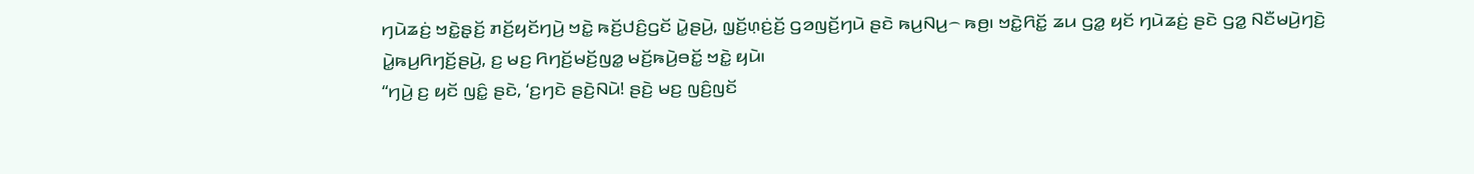ꤚꤣꤧꤘꤢꤦ꤬ ꤠꤢꤧ꤭ꤔ꤫ꤢꤩ꤬ ꤊꤢꤩ꤬ꤟꤢꤩꤚꤣꤧ꤬ ꤠꤢꤧ꤭ ꤒꤢꤩ꤬ꤓꤢꤨ꤬ꤞꤢꤩ ꤣꤧ꤭ꤔꤣꤧ꤬, ꤜ꤫ꤢꤩ꤬ꤛ꤫ꤢꤦ꤬ꤢꤩ꤬ ꤞꤤꤜꤢꤩ꤬ꤚꤣꤧ ꤔꤢꤧ ꤒꤣ꤬ꤡꤣ꤬꤮ ꤒꤥ꤬꤯ ꤠꤢꤧ꤭ꤖꤢꤩ꤭ ꤘꤣ ꤞꤤ꤭ ꤟꤢꤩ ꤚꤣꤧꤘꤢꤦ꤬ ꤔꤢꤧ ꤞꤤ꤭ ꤡꤢꤪꤗꤣꤧ꤬ꤚꤢꤧ꤬ ꤣꤧ꤭ꤒꤣ꤬ꤖꤚꤢꤩ꤬ꤔꤣꤧ꤬, ꤢ꤬ ꤗꤢ꤬ ꤖꤚꤢꤩ꤬ꤗꤢꤩ꤬ꤜꤤ꤭ ꤗꤢꤩ꤬ꤒꤣꤧ꤬ꤋꤢꤩ꤭ ꤠꤢꤧ꤭ ꤟꤣꤧ꤯
“ꤚꤣꤧ꤬ ꤢ꤬ ꤟꤢꤩ ꤜꤢꤨ꤭ ꤔꤢꤧ, ‘ꤢ꤬ꤚꤢꤧ ꤔꤢꤧ꤬ꤡꤣꤧ! ꤔꤢꤧ꤬ ꤗꤢ꤬ ꤜꤢꤨ꤬ꤜꤢꤩ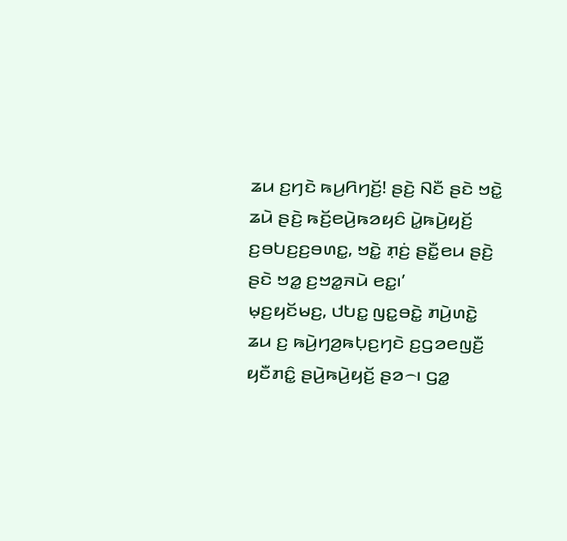ꤘꤣ ꤢ꤬ꤚꤢꤧ ꤒꤣ꤬ꤖꤚꤢꤩ꤬! ꤔꤢꤧ꤬ ꤡꤢꤪ ꤔꤢꤧ ꤠꤢꤧ꤭ ꤘꤣꤧ ꤔꤢꤧ꤬ ꤒꤢꤩ꤬ꤕꤣꤧ꤬ꤒꤤꤟꤢꤨ ꤣꤧ꤭ꤒꤣꤧ꤬ꤟꤢꤩ꤬ ꤢ꤬ꤋꤝꤢ꤬ꤢ꤬ꤋꤛꤢ꤭, ꤠꤢꤧ꤭ ꤊ꤫ꤢꤦ꤬ ꤔꤢꤪ꤭ꤕꤣ ꤔꤢꤧ꤬ ꤔꤢꤧ ꤠꤤ꤭ ꤢ꤬ꤠꤤ꤭ꤏꤣꤧ ꤕꤢ꤭꤯’
ꤗ꤫ꤢ꤬ꤟꤢꤩꤗꤢ꤬, ꤓꤝꤢ꤭ ꤜꤢ꤭ꤋꤢꤧ꤭ ꤊꤣꤧ꤬ꤛꤢꤧ꤭ ꤘꤣ ꤢ꤬ ꤒꤣꤧ꤬ꤚꤤ꤬ꤒꤝ꤫ꤢ꤬ꤚꤢꤧ ꤢ꤬ꤞꤤꤕꤜꤢꤪ꤬ ꤟꤢꤪꤊꤢꤨ꤭ ꤔꤣꤧ꤬ꤒꤣꤧ꤬ꤟꤢꤩ꤬ ꤔꤤ꤮꤯ ꤞꤤ꤭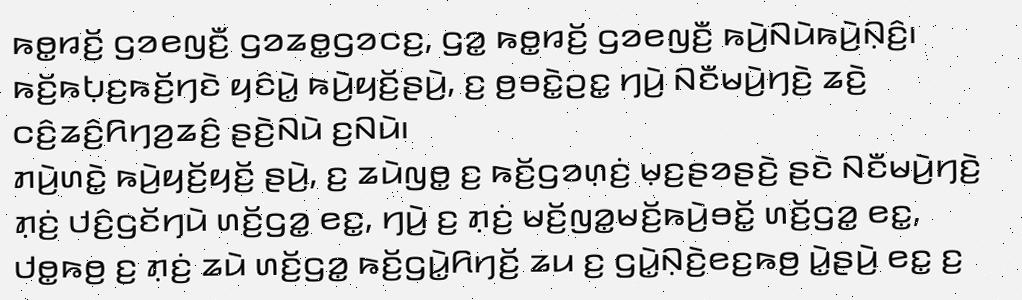ꤒꤥ꤭ꤙꤢꤩ꤬ ꤞꤤꤕꤜꤢꤪ꤬ ꤞꤤꤘꤥ꤭ꤞꤤꤍꤢ꤬, ꤞꤤ꤭ ꤒꤥ꤭ꤙꤢꤩ꤬ ꤞꤤꤕꤜꤢꤪ꤬ ꤒꤣꤧ꤬ꤡꤣꤧꤒꤣꤧ꤬ꤡ꤫ꤢꤨ꤬꤯ ꤒꤢꤩ꤬ꤒꤝ꤫ꤢ꤬ꤒꤢꤩ꤬ꤚꤢꤧ ꤟꤢꤨꤣꤧ꤭ ꤒꤣꤧ꤬ꤟꤢꤩ꤬ꤔꤣꤧ꤬, ꤢ꤬ ꤥ꤬ꤋꤢꤧ꤭ꤑꤢ꤭ ꤚꤣꤧ꤬ ꤡꤢꤪꤗꤣꤧ꤬ꤚꤢꤧ꤬ ꤘꤢꤧ꤬ ꤍꤢꤨ꤬ꤘꤢꤨ꤬ꤖꤚꤤ꤬ꤘꤢꤨ꤬ ꤔꤢꤧ꤬ꤡꤣꤧ ꤢ꤬ꤡꤣꤧ꤯
ꤊꤣꤧ꤬ꤛꤢꤧ꤭ ꤒꤣꤧ꤬ꤟꤢꤩ꤬ꤟꤢꤩ꤬ ꤔꤣꤧ꤬, ꤢ꤬ ꤘꤣꤧꤜꤥ꤭ ꤢ꤬ ꤒꤢꤩ꤬ꤞꤤꤛ꤫ꤢꤦ꤬ ꤗ꤫ꤢ꤬ꤔꤤꤔꤢꤧ꤬ ꤔꤢꤧ ꤡꤢꤪꤗꤣꤧ꤬ꤚꤢꤧ꤬ ꤊ꤫ꤢꤦ꤬ ꤓꤢꤨ꤬ꤞꤢꤩꤚꤣꤧ ꤛꤢꤩ꤬ꤞꤤ꤭ ꤕꤢ꤭, ꤚꤣꤧ꤬ ꤢ꤬ ꤊ꤫ꤢꤦ꤬ ꤗꤢꤩ꤬ꤜꤤ꤭ꤗꤢꤩ꤬ꤒꤣꤧ꤬ꤋꤢꤩ꤭ ꤛꤢꤩ꤬ꤞꤤ꤭ ꤕꤢ꤭, ꤓꤥ꤭ꤒꤥ꤬ ꤢ꤬ ꤊ꤫ꤢꤦ꤬ ꤘꤣꤧ ꤛꤢꤩ꤬ꤞꤤ꤭ ꤒꤢꤩ꤬ꤞꤣꤧ꤭ꤖꤚꤢꤩ꤬ ꤘꤣ ꤢ꤬ ꤞꤣꤧ꤭ꤡ꤫ꤢꤧ꤬ꤕꤢ꤬ꤒꤥ꤬ ꤣꤧ꤭ꤔꤣꤧ꤬ ꤕꤢ꤭ ꤢ꤬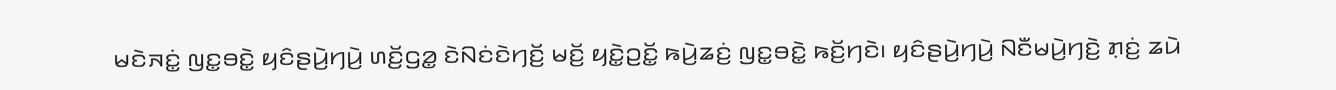ꤗꤢꤧꤏꤢꤦ꤭ ꤜꤢ꤭ꤋꤢꤧ꤭ ꤟꤢꤨꤔꤣꤧ꤬ꤚꤣꤧ꤬ ꤛꤢꤩ꤬ꤞꤤ꤭ ꤢꤧꤡꤢꤦꤢꤧꤚꤢꤩ꤬ ꤗꤢꤩ꤬ ꤟꤢꤧ꤭ꤑꤢꤩ꤭ ꤒꤣꤧ꤬ꤘꤢꤦ꤬ ꤜꤢ꤭ꤋꤢꤧ꤭ ꤒꤢꤩ꤬ꤚꤢꤧ꤯ ꤟꤢꤨꤔꤣꤧ꤬ꤚꤣꤧ꤬ ꤡꤢꤪꤗꤣꤧ꤬ꤚꤢꤧ꤬ ꤊ꤫ꤢꤦ꤬ ꤘꤣꤧ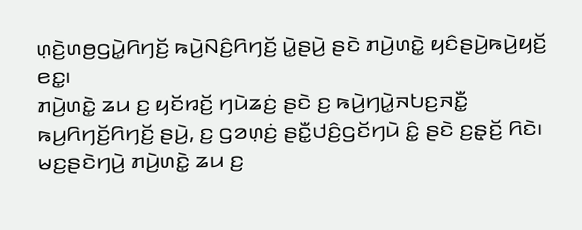ꤛ꤫ꤢꤧ꤬ꤛꤥ꤬ꤞꤣꤧ꤭ꤖꤚꤢꤩ꤬ ꤒꤣꤧ꤬ꤡꤢꤨ꤬ꤖꤚꤢꤩ꤬ ꤣꤧ꤭ꤔꤣꤧ꤬ ꤔꤢꤧ ꤊꤣꤧ꤬ꤛꤢꤧ꤭ ꤟꤢꤨꤔꤣꤧ꤬ꤒꤣꤧ꤬ꤟꤢꤩ꤬ ꤕꤢ꤭꤯
ꤊꤣꤧ꤬ꤛꤢꤧ꤭ ꤘꤣ ꤢ꤬ ꤟꤢꤩꤙꤢꤩ꤬ ꤚꤣꤧꤘꤢꤦ꤬ ꤔꤢꤧ ꤢ꤬ ꤒꤣꤧ꤬ꤚꤣꤧ꤭ꤏꤝꤢ꤬ꤏꤢꤪ꤭ ꤒꤣ꤬ꤖꤚꤢꤩ꤬ꤖꤚꤢꤩ꤬ ꤔꤣꤧ꤬, ꤢ꤬ ꤞꤤꤛ꤫ꤢꤦ꤬ ꤔꤢꤪ꤭ꤓꤢꤨ꤬ꤞꤢꤩꤚꤣꤧ ꤢꤨ꤭ ꤔꤢꤧ ꤢ꤬ꤔ꤫ꤢꤩ꤬ ꤖꤢꤧ꤯ ꤗꤢ꤬ꤔꤢꤧꤚꤣꤧ꤬ ꤊꤣꤧ꤬ꤛꤢꤧ꤭ ꤘꤣ ꤢ꤬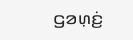ꤞꤤꤛ꤫ꤢꤦ꤬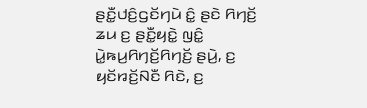ꤔꤢꤪ꤭ꤓꤢꤨ꤬ꤞꤢꤩꤚꤣꤧ ꤢꤨ꤭ ꤔꤢꤧ ꤖꤚꤢꤩ꤬ ꤘꤣ ꤢ꤬ ꤔꤢꤪ꤭ꤟꤢꤧ꤭ ꤜꤢꤨ꤭ ꤣꤧ꤭ꤒꤣ꤬ꤖꤚꤢꤩ꤬ꤖꤚꤢꤩ꤬ ꤔꤣꤧ꤬, ꤢ꤬ ꤟꤢꤩꤙꤢꤩ꤬ꤡꤢꤪ ꤖꤢꤧ, ꤢ꤬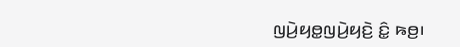ꤜꤣꤧ꤬ꤟꤥ꤭ꤜꤣꤧ꤬ꤟꤢꤧ꤬ ꤢꤨ꤭ ꤒꤥ꤬꤯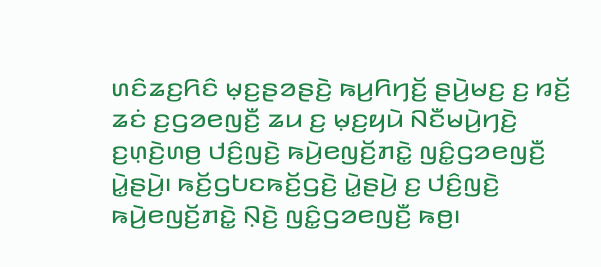ꤛꤢꤨꤘꤢ꤬ꤖꤢꤨ ꤗ꤫ꤢ꤬ꤔꤤꤔꤢꤧ꤬ ꤒꤣ꤬ꤖꤚꤢꤩ꤬ ꤔꤣꤧ꤬ꤗꤢ꤬ ꤢ꤬ ꤙꤢꤩ꤬ ꤘꤢꤦ ꤢ꤬ꤞꤤꤕꤜꤢꤪ꤬ ꤘꤣ ꤢ꤬ ꤗ꤫ꤢ꤬ꤟꤣꤧ ꤡꤢꤪꤗꤣꤧ꤬ꤚꤢꤧ꤬ ꤢ꤬ꤛ꤫ꤢꤧ꤬ꤛꤥ꤬ ꤓꤢꤨ꤬ꤜꤢꤧ꤬ ꤒꤣꤧ꤬ꤕꤜꤢꤩ꤬ꤊꤢꤧ꤭ ꤜꤢꤨ꤭ꤞꤤꤕꤜꤢꤪ꤬ ꤣꤧ꤭ꤔꤣꤧ꤬꤯ ꤒꤢꤩ꤬ꤞꤝꤢꤒꤢꤩ꤬ꤞꤢꤧ꤬ ꤣꤧ꤭ꤔꤣꤧ꤬ ꤢ꤬ ꤓꤢꤨ꤬ꤜꤢꤧ꤬ ꤒꤣꤧ꤬ꤕꤜꤢꤩ꤬ꤊꤢꤧ꤭ ꤡ꤫ꤢꤧ꤬ ꤜꤢꤨ꤭ꤞꤤꤕꤜꤢꤪ꤬ ꤒꤥ꤬꤯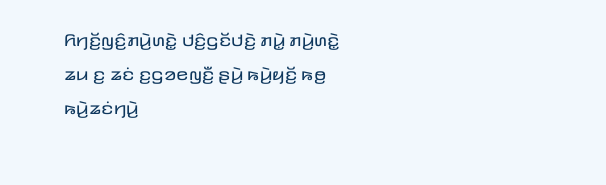ꤖꤚꤢꤩ꤬ꤜꤢꤨ꤬ꤊꤣꤧ꤬ꤛꤢꤧ꤭ ꤓꤢꤨ꤬ꤞꤢꤩꤓꤢꤧ꤬ ꤊꤣꤧ꤭ ꤊꤣꤧ꤬ꤛꤢꤧ꤭ ꤘꤣ ꤢ꤬ ꤘꤢꤦ ꤢ꤬ꤞꤤꤕꤜꤢꤪ꤬ ꤔꤣꤧ꤬ ꤒꤣꤧ꤬ꤟꤢꤩ꤬ ꤒꤥ꤬ ꤒꤣꤧ꤬ꤘꤢꤦꤚꤣꤧ꤬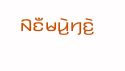ꤡꤢꤪꤗꤣꤧ꤬ꤚꤢꤧ꤬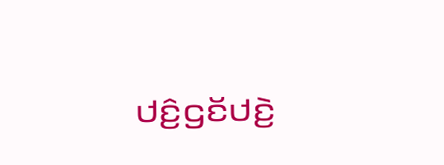ꤓꤢꤨ꤬ꤞꤢꤩꤓꤢꤧ꤬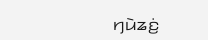ꤚꤣꤧꤘꤢꤦ꤬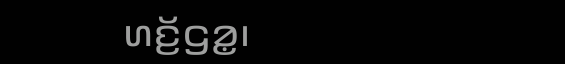ꤛꤢꤩ꤬ꤞꤤ꤭꤯